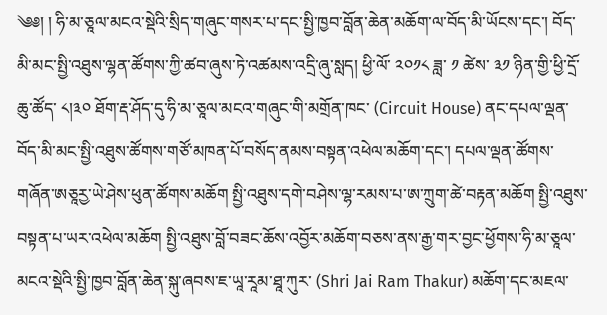༄༅། ། ཧི་མ་ཅཱལ་མངའ་སྡེའི་སྲིད་གཞུང་གསར་པ་དང་སྤྱི་ཁྱབ་བློན་ཆེན་མཆོག་ལ་བོད་མི་ཡོངས་དང་། བོད་མི་མང་སྤྱི་འཐུས་ལྷན་ཚོགས་ཀྱི་ཚབ་ཞུས་ཏེ་འཚམས་འདྲི་ཞུ་སླད། ཕྱི་ལོ་ ༢༠༡༨ ཟླ་ ༡ ཚེས་ ༣༡ ཉིན་གྱི་ཕྱི་དྲོ་ཆུ་ཚོད་ ༨།༣༠ ཐོག་རྡ་ཤོད་དུ་ཧི་མ་ཅཱལ་མངའ་གཞུང་གི་མགྲོན་ཁང་ (Circuit House) ནང་དཔལ་ལྡན་བོད་མི་མང་སྤྱི་འཐུས་ཚོགས་གཙོ་མཁན་པོ་བསོད་ནམས་བསྟན་འཕེལ་མཆོག་དང་། དཔལ་ལྡན་ཚོགས་གཞོན་ཨཅཱརྱ་ཡེ་ཤེས་ཕུན་ཚོགས་མཆོག སྤྱི་འཐུས་དགེ་བཤེས་ལྷ་རམས་པ་ཨ་ཀྲུག་ཚེ་བརྟན་མཆོག སྤྱི་འཐུས་བསྟན་པ་ཡར་འཕེལ་མཆོག སྤྱི་འཐུས་བློ་བཟང་ཆོས་འབྱོར་མཆོག་བཅས་ནས་རྒྱ་གར་བྱང་ཕྱོགས་ཧི་མ་ཅཱལ་མངའ་སྡེའི་སྤྱི་ཁྱབ་བློན་ཆེན་སྐུ་ཞབས་ཇ་ཡཱ་རཱམ་ཐཱ་ཀུར་ (Shri Jai Ram Thakur) མཆོག་དང་མཇལ་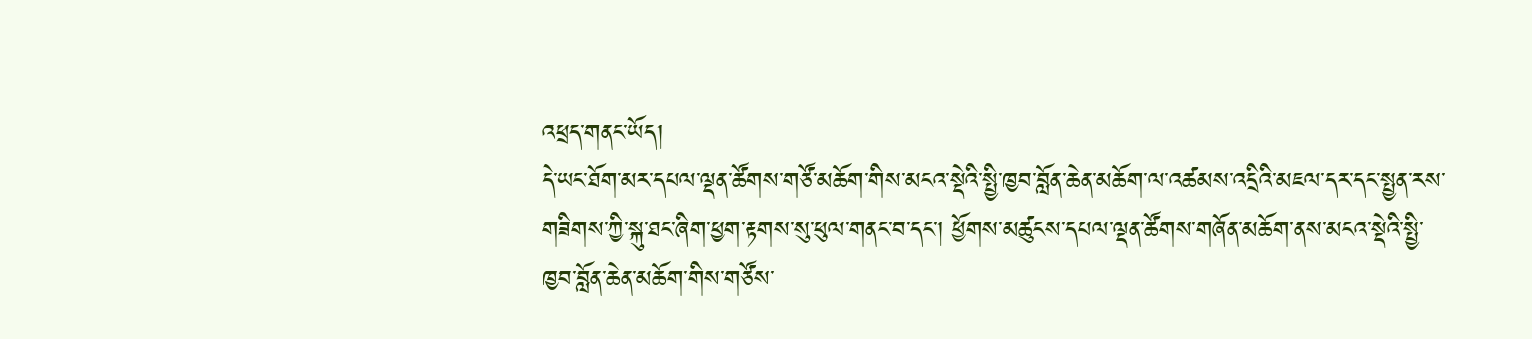འཕྲད་གནང་ཡོད།
དེ་ཡང་ཐོག་མར་དཔལ་ལྡན་ཚོགས་གཙོ་མཆོག་གིས་མངའ་སྡེའི་སྤྱི་ཁྱབ་བློན་ཆེན་མཆོག་ལ་འཚམས་འདྲིའི་མཇལ་དར་དང་སྤྱན་རས་གཟིགས་ཀྱི་སྐུ་ཐང་ཞིག་ཕྱག་རྟགས་སུ་ཕུལ་གནང་བ་དང་། ཕྱོགས་མཚུངས་དཔལ་ལྡན་ཚོགས་གཞོན་མཆོག་ནས་མངའ་སྡེའི་སྤྱི་ཁྱབ་བློན་ཆེན་མཆོག་གིས་གཙོས་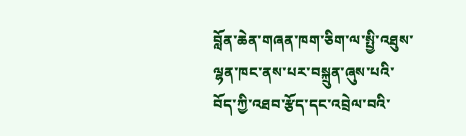བློན་ཆེན་གཞན་ཁག་ཅིག་ལ་སྤྱི་འཐུས་ལྷན་ཁང་ནས་པར་བསྐྲུན་ཞུས་པའི་བོད་ཀྱི་འཐབ་རྩོད་དང་འབྲེལ་བའི་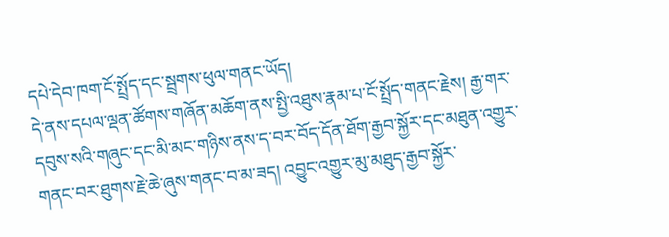དཔེ་དེབ་ཁག་ངོ་སྤྲོད་དང་སྦྲགས་ཕུལ་གནང་ཡོད།
དེ་ནས་དཔལ་ལྡན་ཚོགས་གཞོན་མཆོག་ནས་སྤྱི་འཐུས་རྣམ་པ་ངོ་སྤྲོད་གནང་རྗེས། རྒྱ་གར་དབུས་སའི་གཞུང་དང་མི་མང་གཉིས་ནས་ད་བར་བོད་དོན་ཐོག་རྒྱབ་སྐྱོར་དང་མཐུན་འགྱུར་གནང་བར་ཐུགས་རྗེ་ཆེ་ཞུས་གནང་བ་མ་ཟད། འབྱུང་འགྱུར་མུ་མཐུད་རྒྱབ་སྐྱོར་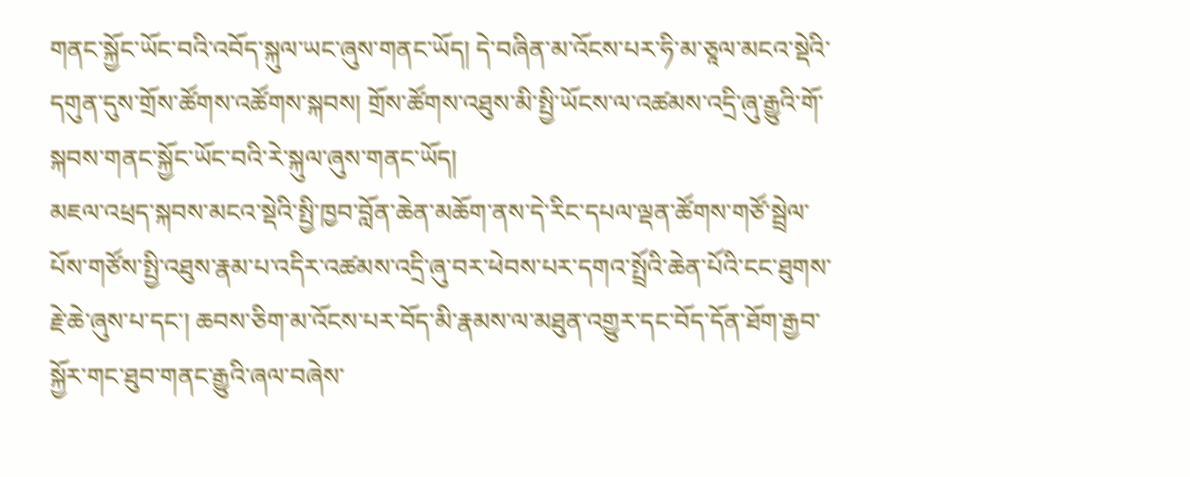གནང་སྐྱོང་ཡོང་བའི་འབོད་སྐུལ་ཡང་ཞུས་གནང་ཡོད། དེ་བཞིན་མ་འོངས་པར་ཧི་མ་ཅཱལ་མངའ་སྡེའི་དགུན་དུས་གྲོས་ཚོགས་འཚོགས་སྐབས། གྲོས་ཚོགས་འཐུས་མི་སྤྱི་ཡོངས་ལ་འཚམས་འདྲི་ཞུ་རྒྱུའི་གོ་སྐབས་གནང་སྐྱོང་ཡོང་བའི་རེ་སྐུལ་ཞུས་གནང་ཡོད།
མཇལ་འཕྲད་སྐབས་མངའ་སྡེའི་སྤྱི་ཁྱབ་བློན་ཆེན་མཆོག་ནས་དེ་རིང་དཔལ་ལྡན་ཚོགས་གཙོ་སྦྲེལ་པོས་གཙོས་སྤྱི་འཐུས་རྣམ་པ་འདིར་འཚམས་འདྲི་ཞུ་བར་ཕེབས་པར་དགའ་སྤྲོའི་ཆེན་པོའི་ངང་ཐུགས་རྗེ་ཆེ་ཞུས་པ་དང་། ཆབས་ཅིག་མ་འོངས་པར་བོད་མི་རྣམས་ལ་མཐུན་འགྱུར་དང་བོད་དོན་ཐོག་རྒྱབ་སྐྱོར་གང་ཐུབ་གནང་རྒྱུའི་ཞལ་བཞེས་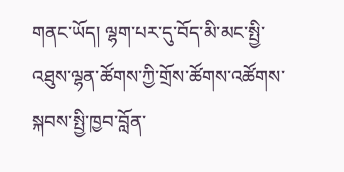གནང་ཡོད། ལྷག་པར་དུ་བོད་མི་མང་སྤྱི་འཐུས་ལྷན་ཚོགས་ཀྱི་གྲོས་ཚོགས་འཚོགས་སྐབས་སྤྱི་ཁྱབ་བློན་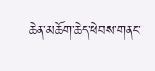ཆེན་མཆོག་ཆེད་ཕེབས་གནང་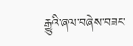རྒྱུའི་ཞལ་བཞེས་བཟང་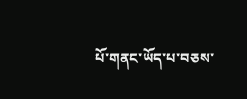པོ་གནང་ཡོད་པ་བཅས་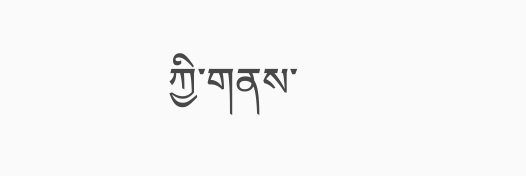ཀྱི་གནས་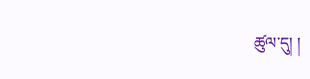ཚུལ་དུ། །